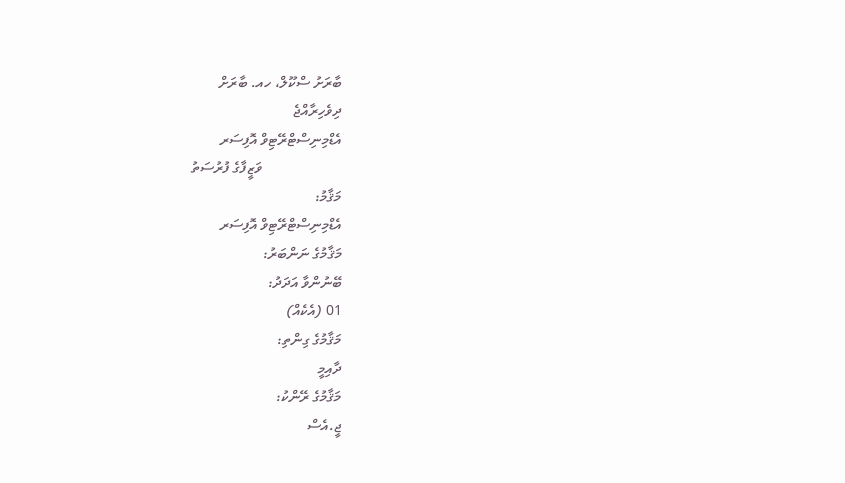ބާރަށު ސްކޫލް، ހއ. ބާރަށް
ދިވެހިރާއްޖެ
އެޑްމިނިސްޓްރޭޓިވް އޮފިސަރ
                      ވަޒީފާގެ ފުރުސަތު
މަޤާމު:
އެޑްމިނިސްޓްރޭޓިވް އޮފިސަރ
މަޤާމުގެ ނަންބަރު:
ބޭނުންވާ އަދަދު:
01 (އެކެއް)
މަޤާމުގެ ގިންތި:
ދާއިމީ
މަޤާމުގެ ރޭންކު:
ޖީ.އެސް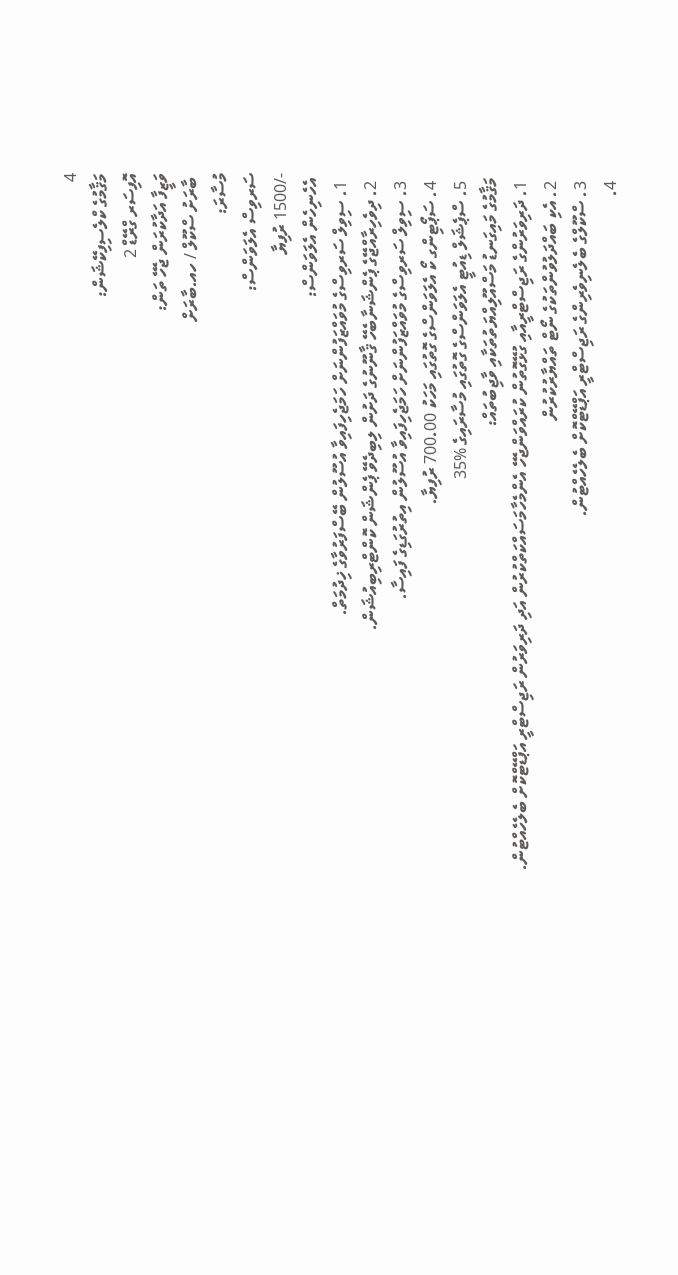4
މަޤާމުގެ ކްލެސިފިކޭޝަން:
އޮފިސަރ ގްރޭޑް 2
ވަޒީފާ އަދާކުރަން ޖެހޭ ތަން:
 ބާރަށު ސްކޫލް / ހއ.ބާރަށް
މުސާރަ:
ސަރވިސް އެލަވަންސް:
-/1500 ރުފިޔާ
 އެހެނިހެން އެލަވަންސް:
  1. ސިވިލް ސަރވިސްގެ މުވައްޒަފުންނަށް ހަމަޖެހިފައިވާ އުސޫލުން ބޭސްފަރުވާގެ ޚިދުމަތް.
  2. ދިވެހިރާއްޖޭގެ ޕެންޝަނާބެހޭ ޤާނޫނުގެ ދަށުން ލިބިދެވޭ ޕެންޝަން ކޮންޓްރިބިއުޝަން.
  3. ސިވިލް ސަރވިސްގެ މުވައްޒަފުންނަށް ހަމަޖެހިފައިވާ އުސޫލުން އިތުރުގަޑިގެ ފައިސާ.
  4. ސަޕޯޓިންގ ކޯ އެލަވަންސްގެ ގޮތުގައި މަހަކު 700.00 ރުފިޔާ.
  5. ސްޕެޝަލް ޑިއުޓީ އެލަވަންސްގެ ގޮތުގައި މުސާރައިގެ %35
 މަޤާމުގެ މައިގަނޑު މަސްއޫލިއްޔަތުތަކާއި ވާޖިބުތައް:
  1. ދަރިވަރުންގެ ރަޖިސްޓްރީއާއި ގުޅޭގޮތުން ކުރައްވަންޖެހޭ އެންމެހާމަސައްކަތްކުރުން އަދި ދަރިވަރުން ރަޖިސްޓްރީ އަޕްޑޭޓްކޮށް ބެލެހެއްޓުން.
  2. އެކި ބައްދަލުވުންތަކުގެ ނޯޓް ތައްޔާރުކުރުން
  3. ސްކޫލްގެ ބެލެނިވެރިންގެ ރަޖިސްޓްރީ އަޕްޑޭޓްކޮށް ބެލެހެއްޓުން.
  4.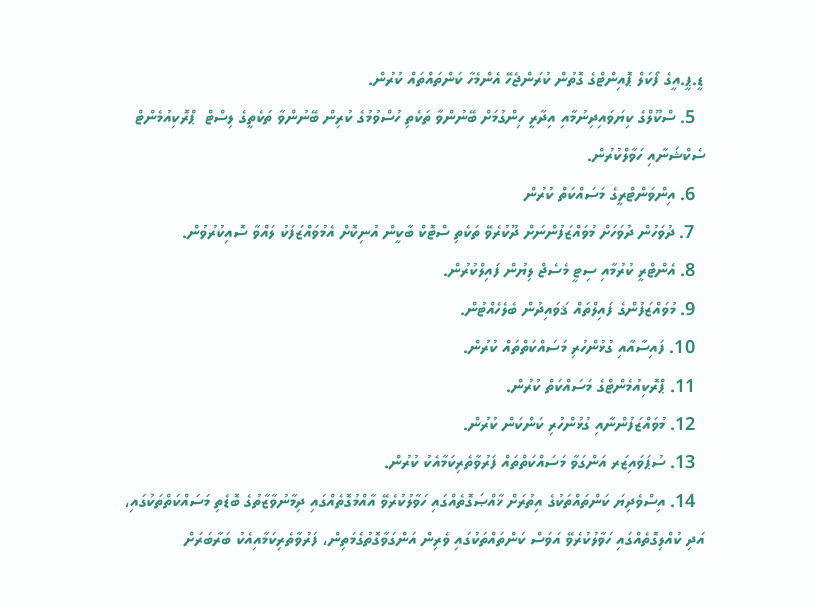ޑީ.ޕީ.އީގެ ފޯކަލް ޕޮއިންޓްގެ ގޮތުން ކުރަންޖެހޭ އެންމެހާ ކަންތައްތައް ކުރުން.
  5. ސްކޫލްގެ ކިޔަވައިދިނުމާއި އިދާރީ ހިންގުމަށް ބޭނުންވާ ތަކެތި ހުސްވުމުގެ ކުރިން ބޭނުންވާ ތަކެތީގެ ލިސްޓް  ޕްރޮކިއުމެންޓް ސެކްޝަނާއި ހަވާލްކުރުން.
  6. އިންވަންޓްރީގެ މަސައްކަތް ކުރުން
  7. ދުވަހުން ދުވަހަށް މުވައްޒަފުންނަށް ދޫކުރެވޭ ތަކެތި ސްޓޮކް ބާކީން އުނިކޮށް އެމުވައްޒަފަކު ލައްވާ ސޮއިކުރުވުން.
  8. އެންޓްރީ ކުރުމާއި ސިޓީ މެސެޖް ލިޔުން ފައިލްކުރުން.
  9. މުވައްޒަފުންގެ ފައިލްތައް ޤަވައިދުން ބެލެހެއްޓުން.
  10. ފައިސާއާއި ގުޅުންހުރި މަސައްކަތްތައް ކުރުން.
  11. ޕްރޮކިއުމެންޓްގެ މަސައްކަތް ކުރުން.
  12. މުވައްޒަފުންނާއި ގުޅުންހުރި ކަންކަން ކުރުން.
  13. ސުޕަވައިޒަރ އަންގަވާ މަސައްކަތްތައް ފަރުވާތެރިކަމާއެކު ކުރުން.
  14. އިސްވެދިޔަ ކަންތައްތަކުގެ އިތުރަށް ޚާއްޞަގޮތެއްގައި ހަވާލުކުރެވޭ އާއްމުގޮތެއްގައި ދިމާނުވާޒާތުގެ ބޮޑެތި މަސައްކަތްތަކުގައި، އަދި ކުއްލިގޮތެއްގައި ހަވާލުކުރެވޭ އަވަސް ކަންތައްތަކުގައި ވެރިން އަންގަވާގޮތުގެމަތިން، ފަރުވާތެރިކަމާއިއެކު ބަރާބަރަށް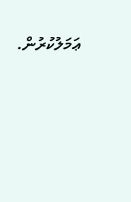ޢަމަލުކުރުން.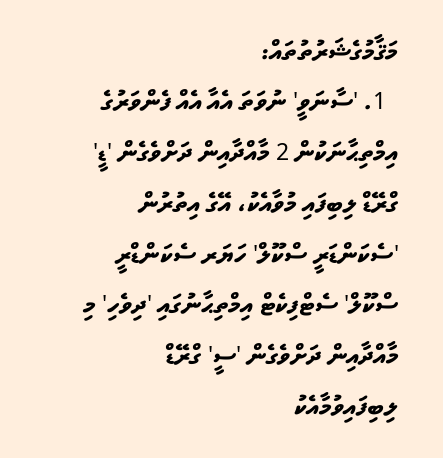މަޤާމުގެޝަރުތުތައް:
  1. 'ސާނަވީ' ނުވަތަ އެއާ އެއް ފެންވަރުގެ އިމްތިޙާނަކުން 2 މާއްދާއިން ދަށްވެގެން 'ޑީ' ގްރޭޑް ލިބިފައި މުވާއެކު، އޭގެ އިތުރުން 'ސެކަންޑަރީ ސްކޫލް' ހަޔަރ ސެކަންޑްރީ ސްކޫލް' ސެޓްފިކެޓް އިމްތިޙާނުގައި 'ދިވެހި' މި މާއްދާއިން ދަށްވެގެން 'ސީ' ގްރޭޑް ލިބިފައިވުމާއެކު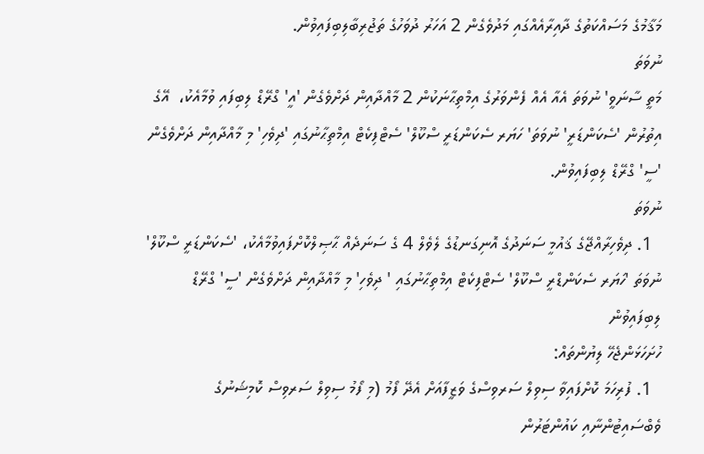މަޤާމުގެ މަސައްކަތުގެ ދާއިރާއެއްގައި މަދުވެގެން 2 އަހަރު ދުވަހުގެ ތަޖުރިބާލިބިފައިވުން.
ނުވަތަ
މަތީ ސާނަވީ' ނުވަތަ އެއާ އެއް ފެންވަރުގެ އިމްތިޙާނަކުން 2 މާއްދާއިން ދަށްވެގެން 'އީ' ގްރޭޑް ލިބިފައި ވުމާއެކު،  އޭގެ އިތުރުން 'ސެކަންޑަރީ' ނުވަތަ' ހަޔަރ ސެކަންޑަރީ ސްކޫލް' ސެޓްފިކެޓް އިމްތިޙާނުގައި 'ދިވެހި' މި މާއްދާއިން ދަށްވެގެން 'ސީ' ގްރޭޑް ލިބިފައިވުން.
ނުވަތަ
  1. ދިވެހިރާއްޖޭގެ ޤައުމީ ސަނަދުގެ އޮނިގަނޑުގެ ލެވެލް 4 ގެ ސަނަދެއް ޙާޞިލްކޮށްފައިވުމާއެކު، 'ސެކަންޑަރީ ސްކޫލް' ނުވަތަ 'ހަޔަރ ސެކަންޑްރީ ސްކޫލް' ސެޓްފިކެޓް އިމްތިޙާނުގައި ' ދިވެހި' މި މާއްދާއިން ދަށްވެގެން 'ސީ' ގްރޭޑް ލިބިފައިވުން
ހުށަހަޅަންޖެހޭ ލިޔުންތައް:
  1. ފުރިހަމަ ކޮށްފައިވާ ސިވިލް ސަރވިސްގެ ވަޒީފާއަށް އެދޭ ފޯމު (މި ފޯމު ސިވިލް ސަރވިސް ކޮމިޝަނުގެ ވެބްސައިޓުންނާއި ކައުންޓަރުން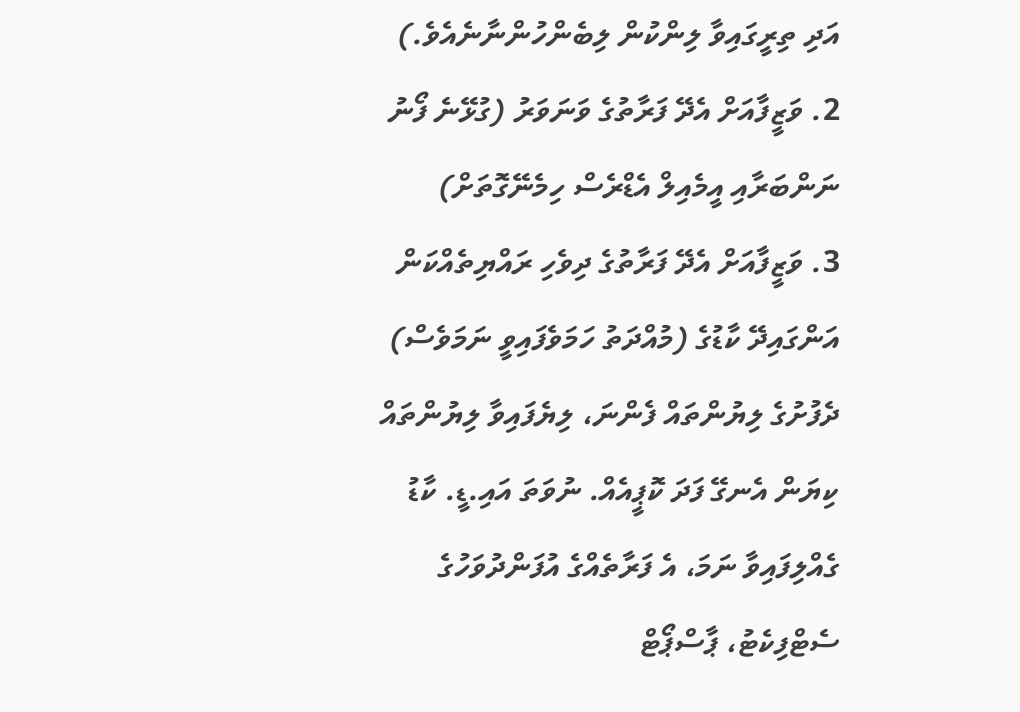އަދި ތިރީގައިވާ ލިންކުން ލިބެންހުންނާނެއެވެ.)
2. ވަޒީފާއަށް އެދޭ ފަރާތުގެ ވަނަވަރު (ގުޅޭނެ ފޯނު ނަންބަރާއި އީމެއިލް އެޑްރެސް ހިމެނޭގޮތަށް)
3. ވަޒީފާއަށް އެދޭ ފަރާތުގެ ދިވެހި ރައްޔިތެއްކަން އަންގައިދޭ ކާޑުގެ (މުއްދަތު ހަމަވެފައިވީ ނަމަވެސް) ދެފުށުގެ ލިޔުންތައް ފެންނަ، ލިޔެފައިވާ ލިޔުންތައް ކިޔަން އެނގޭ ފަދަ ކޮޕީއެއް. ނުވަތަ އައި.ޑީ. ކާޑު ގެއްލިފައިވާ ނަމަ، އެ ފަރާތެއްގެ އުފަންދުވަހުގެ ސެޓްފިކެޓު، ޕާސްޕޯޓް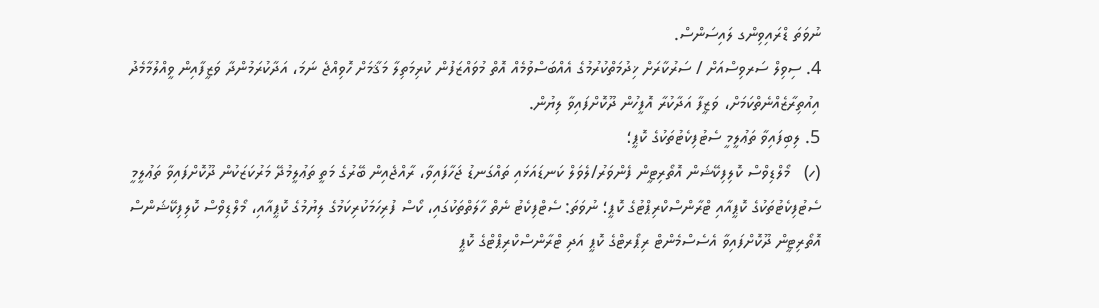ނުވަތަ ޑްރައިވިންގ ލައިސަންސް.
4. ސިވިލް ސަރވިސްއަށް / ސަރުކާރަށް ޚިދުމަތްކުރުމުގެ އެއްބަސްވުމެއް އޮތް މުވައްޒަފުން ކުރިމަތިލާ މަޤާމަށް ހޮވިއްޖެ ނަމަ، އަދާކުރަމުންދާ ވަޒީފާއިން ވީއްލުމާމެދު އިއުތިރާޒެއްނެތްކަމަށް، ވަޒީފާ އަދާކުރާ އޮފީހުން ދޫކޮށްފައިވާ ލިޔުން.
5. ލިބިފައިވާ ތަޢުލީމީ ސެޓުފިކެޓުތަކުގެ ކޮޕީ؛
(ހ)   މޯލްޑިވްސް ކޮލިފިކޭޝަން އޮތޯރިޓީން ފެންވަރު/ލެވަލް ކަނޑައަޅައި ތައްގަނޑު ޖަހާފައިވާ، ރާއްޖެއިން ބޭރުގެ މަތީ ތަޢުލީމުދޭ މަރުކަޒަކުން ދޫކޮށްފައިވާ ތަޢުލީމީ ސެޓުފިކެޓުތަކުގެ ކޮޕީއާއި ޓްރާންސްކްރިޕްޓުގެ ކޮޕީ؛ ނުވަތަ: ސެޓްފިކެޓު ނެތް ހާލަތްތަކުގައި، ކޯސް ފުރިހަމަކުރިކަމުގެ ލިޔުމުގެ ކޮޕީއާއި، މޯލްޑިވްސް ކޮލިފިކޭޝަންސް އޮތޯރިޓީން ދޫކޮށްފައިވާ އެސެސްމެންޓް ރިޕޯރޓްގެ ކޮޕީ އަދި ޓްރާންސްކްރިޕްޓްގެ ކޮޕީ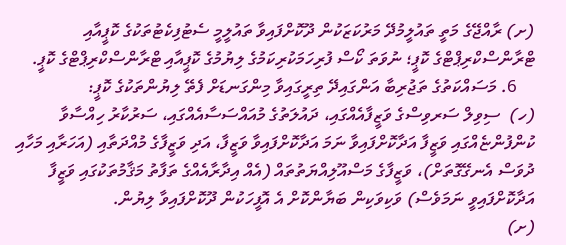(ށ) ރާއްޖޭގެ މަތީ ތައުލީމުދޭ މަރުކަޒަކުން ދޫކޮށްފައިވާ ތައުލީމީ ސެޓުފިކެޓުތަކުގެ ކޮޕީއާއި ޓްރާންސްކްރިޕްޓްގެ ކޮޕީ؛ ނުވަތަ ކޯސް ފުރިހަމަކުރިކަމުގެ ލިޔުމުގެ ކޮޕީއާއި ޓްރާންސްކްރިޕްޓްގެ ކޮޕީ.
    6. މަސައްކަތުގެ ތަޖުރިބާ އަންގައިދޭ ތިރީގައިވާ މިންގަނޑަށް ފެތޭ ލިޔުންތަކުގެ ކޮޕީ:
(ހ)  ސިވިލް ސަރވިސްގެ ވަޒީފާއެއްގައި، ދައުލަތުގެ މުއައްސަސާއެއްގައި، ސަރުކާރު ހިއްސާވާ ކުންފުންޏެއްގައި ވަޒީފާ އަދާކޮށްފައިވާ ނަމަ އަދާކޮށްފައިވާ ވަޒީފާ، އަދި ވަޒީފާގެ މުއްދަތާއި (އަހަރާއި މަހާއި ދުވަސް އެނގޭގޮތަށް)، ވަޒީފާގެ މަސްއޫލިއްޔަތުތައް (އެއް އިދާރާއެއްގެ ތަފާތު މަޤާމުތަކުގައި ވަޒީފާ އަދާކޮށްފައިވީ ނަމަވެސް) ވަކިވަކިން ބަޔާންކޮށް އެ އޮފީހަކުން ދޫކޮށްފައިވާ ލިޔުން.
(ށ)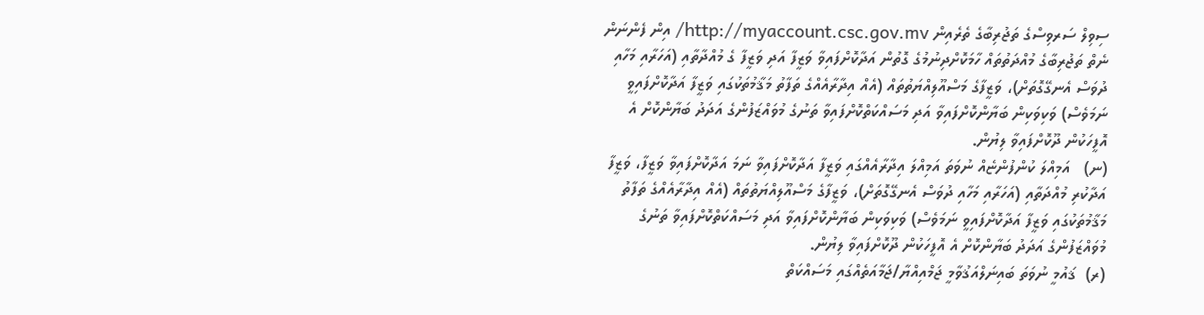ސިވިލް ސަރވިސްގެ ތަޖުރިބާގެ ތެރެއިން http://myaccount.csc.gov.mv/ އިން ފެންނަން ނެތް ތަޖުރިބާގެ މުއްދަތުތައް ހާމަކޮށްދިނުމުގެ ގޮތުން އަދާކޮށްފައިވާ ވަޒީފާ އަދި ވަޒީފާ ގެ މުއްދާތާއި (އަހަރާއި މަހާއި ދުވަސް އެނގޭގޮތަށް)، ވަޒީފާގެ މަސްއޫލިއްޔަތުތައް (އެއް އިދާރާއެއްގެ ތަފާތު މަޤާމުތަކުގައި ވަޒީފާ އަދާކޮށްފައިވީ ނަމަވެސް) ވަކިވަކިން ބަޔާންކޮށްފައިވާ އަދި މަސައްކަތްކޮށްފައިވާ ތަނުގެ މުވައްޒަފުންގެ އަދަދު ބަޔާންކޮށް އެ އޮފީހަކުން ދޫކޮށްފައިވާ ލިޔުން.
(ނ)   އަމިއްލަ ކުންފުންޏެއް ނުވަތަ އަމިއްލަ އިދާރާއެއްގައި ވަޒީފާ އަދާކޮށްފައިވާ ނަމަ އަދާކޮށްފައިވާ ވަޒީފާ، ވަޒީފާ އަދާކުރި މުއްދަތާއި (އަހަރާއި މަހާއި ދުވަސް އެނގޭގޮތަށް)، ވަޒީފާގެ މަސްއޫލިއްޔަތުތައް (އެއް އިދާރާއެއްގެ ތަފާތު މަޤާމުތަކުގައި ވަޒީފާ އަދާކޮށްފައިވީ ނަމަވެސް) ވަކިވަކިން ބަޔާންކޮށްފައިވާ އަދި މަސައްކަތްކޮށްފައިވާ ތަނުގެ މުވައްޒަފުންގެ އަދަދު ބަޔާންކޮށް އެ އޮފީހަކުން ދޫކޮށްފައިވާ ލިޔުން.
(ރ)  ޤައުމީ ނުވަތަ ބައިނަލްއަޤުވާމީ ޖަމްއިއްޔާ/ޖަމާއަތެއްގައި މަސައްކަތް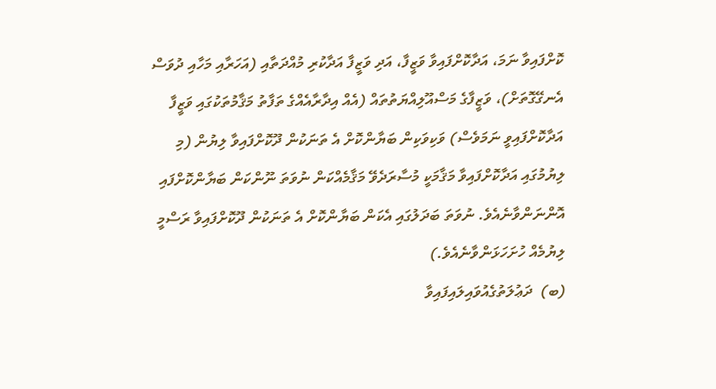ކޮށްފައިވާ ނަމަ، އަދާކޮށްފައިވާ ވަޒީފާ، އަދި ވަޒީފާ އަދާކުރި މުއްދަތާއި (އަހަރާއި މަހާއި ދުވަސް އެނގޭގޮތަށް)، ވަޒީފާގެ މަސްއޫލިއްޔަތުތައް (އެއް އިދާރާއެއްގެ ތަފާތު މަޤާމުތަކުގައި ވަޒީފާ އަދާކޮށްފައިވީ ނަމަވެސް) ވަކިވަކިން ބަޔާންކޮށް އެ ތަނަކުން ދޫކޮށްފައިވާ ލިޔުން (މި ލިޔުމުގައި އަދާކޮށްފައިވާ މަޤާމަކީ މުސާރަދެވޭ މަޤާމެއްކަން ނުވަތަ ނޫންކަން ބަޔާންކޮށްފައި އޮންނަންވާނެއެވެ. ނުވަތަ ބަދަލުގައި އެކަން ބަޔާންކޮށް އެ ތަނަކުން ދޫކޮށްފައިވާ ރަސްމީ ލިޔުމެއް ހުށަހަޅަންވާނެއެވެ.)
(ބ)  ދަޢުލަތުގެއުވައިލައިފައިވާ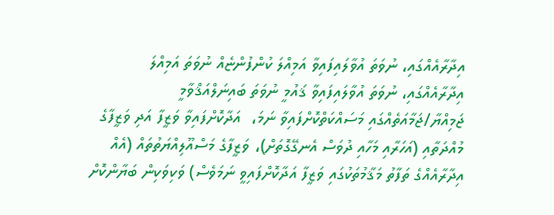އިދާރާއެއްގައި، ނުވަތަ އުވާލައިފައިވާ އަމިއްލަ ކުންފުންޏެއް ނުވަތަ އަމިއްލަ އިދާރާއެއްގައި، ނުވަތަ އުވާލައިފައިވާ ޤައުމީ ނުވަތަ ބައިނަލްއަޤްވާމީ ޖަމިއްޔާ/ޖަމާއަތެއްގައި މަސައްކަތްކޮށްފައިވާ ނަމަ،  އަދާކޮށްފައިވާ ވަޒީފާ އަދި ވަޒީފާގެ މުއްދަތާއި (އަހަރާއި މަހާއި ދުވަސް އެނގޭގޮތަށް)، ވަޒީފާގެ މަސްއޫލިއްޔަތުތައް (އެއް އިދާރާއެއްގެ ތަފާތު މަޤާމުތަކުގައި ވަޒީފާ އަދާކޮށްފައިވީ ނަމަވެސް) ވަކިވަކިން ބަޔާންކޮށް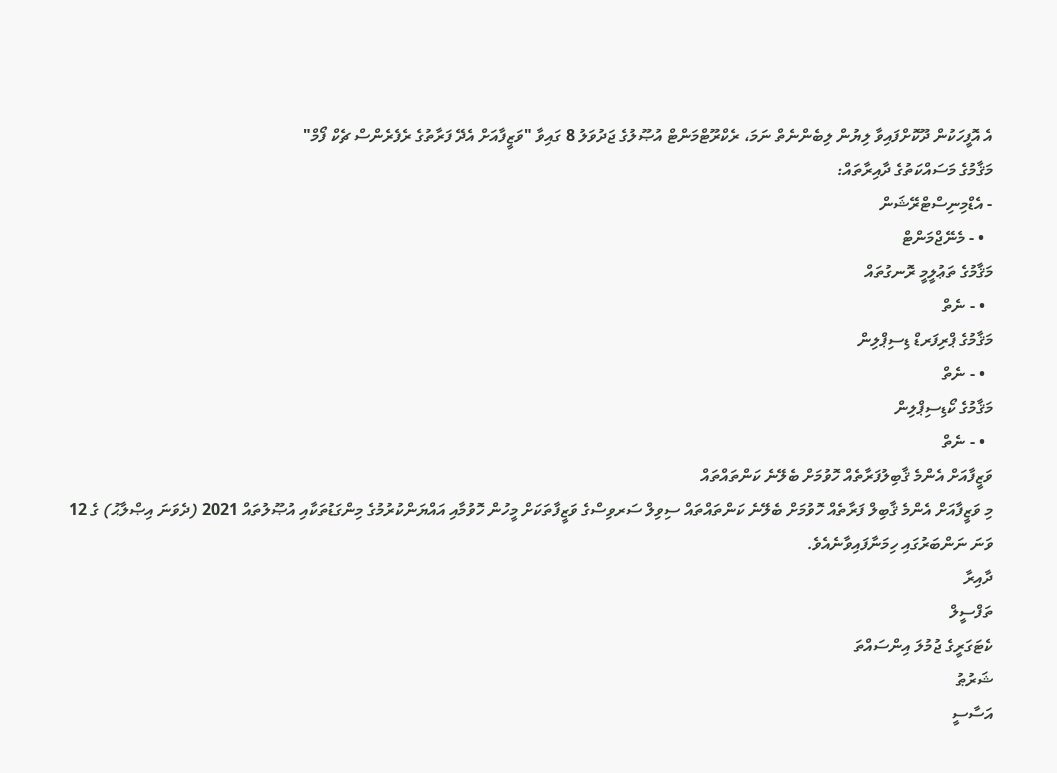އެ އޮފީހަކުން ދޫކޮށްފައިވާ ލިޔުން ލިބެންނެތް ނަމަ، ރެކްރޫޓްމަންޓް އުޞޫލުގެ ޖަދުވަލު 8 ގައިވާ "ވަޒީފާއަށް އެދޭ ފަރާތުގެ ރެފެރެންސް ޗެކް ފޯމް"
މަޤާމުގެ މަސައްކަތުގެ ދާއިރާތައް:
- އެޑްމިނިސްޓްރޭޝަން
  • - މެނޭޖްމަންޓް
މަޤާމުގެ ތަޢުލީމީ ރޮނގުތައް
  • - ނެތް
މަޤާމުގެ ޕްރިފަރޑް ޑިސިޕްލިން
  • - ނެތް
މަޤާމުގެ ކޯޑިސިޕްލިން
  • - ނެތް
ވަޒީފާއަށް އެންމެ ޤާބިލުފަރާތެއް ހޮވުމަށް ބެލޭނެ ކަންތައްތައް
މި ވަޒީފާއަށް އެންމެ ޤާބިލް ފަރާތެއް ހޮވުމަށް ބެލޭނެ ކަންތައްތައް ސިވިލް ސަރވިސްގެ ވަޒީފާތަކަށް މީހުން ހޮވުމާއި އައްޔަންކުރުމުގެ މިންގަޑުތަކާއި އުޞޫލުތައް 2021 (ދެވަނަ އިޞްލާޙު) ގެ 12 ވަނަ ނަންބަރުގައި ހިމަނާފައިވާނެއެވެ.
ދާއިރާ
ތަފްސީލް
ކެޓަގަރީގެ ޖުމުލަ އިންސައްތަ
ޝަރުޠު
އަސާސީ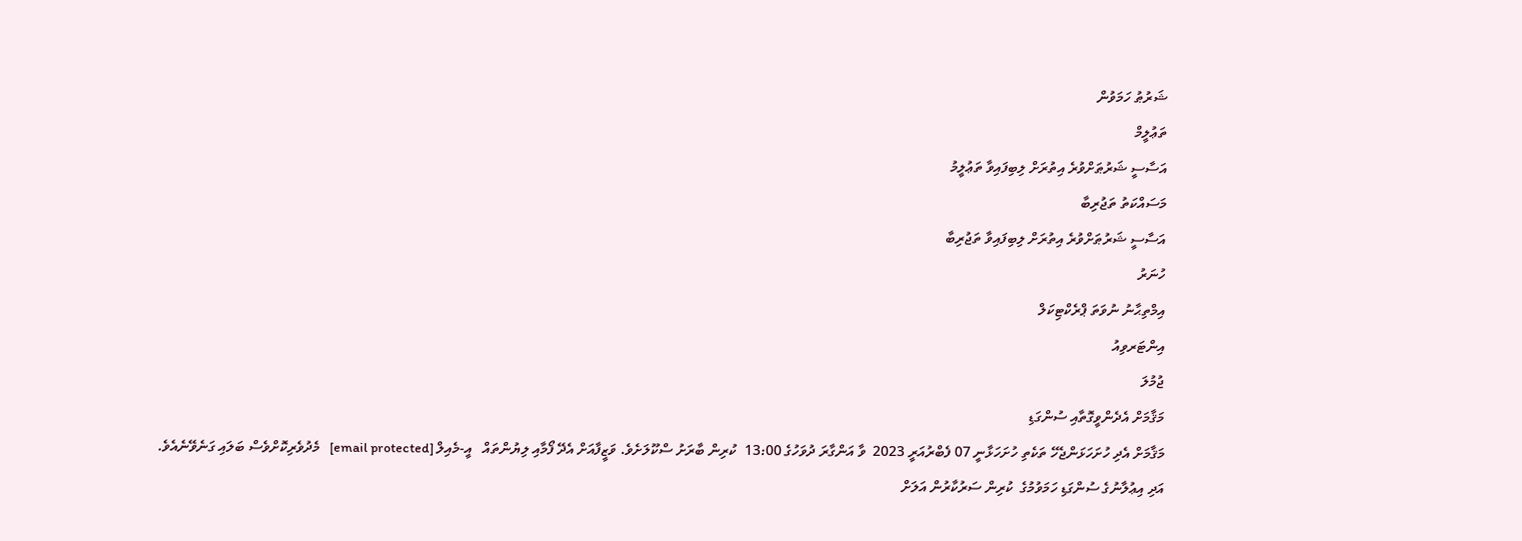ޝަރުޠު ހަމަވުން
ތަޢުލީމް
އަސާސީ ޝަރުޠަށްވުރެ އިތުރަށް ލިބިފައިވާ ތަޢުލީމު
މަސައްކަތު ތަޖުރިބާ
އަސާސީ ޝަރުޠަށްވުރެ އިތުރަށް ލިބިފައިވާ ތަޖުރިބާ
ހުނަރު
އިމްތިޙާނު ނުވަތަ ޕްރެކްޓިކަލް
އިންޓަރވިއު
ޖުމުލަ
މަޤާމަށް އެދެންވީގޮތާއި ސުންގަޑި
މަޤާމަށް އެދި ހުށަހަޅަންޖެހޭ ތަކެތި ހުށަހަޅާނީ 07 ފެބްރުއަރީ 2023  ވާ އަންގާރަ ދުވަހުގެ 13:00  ކުރިން ބާރަށު ސްކޫލަށެވެ. ވަޒީފާއަށް އެދޭ ފޯމާއި ލިޔުންތައް   އީ-މެއިލް [email protected]   މެދުވެރިކޮށްވެސް ބަލައި ގަނެވޭނެއެވެ. އަދި އިޢުލާނުގެ ސުންގަޑި ހަމަވުމުގެ  ކުރިން ސަރުކާރުން އަލަށް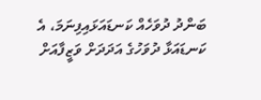ބަންދު ދުވަހެއް ކަނޑައަޅައިފިނަމަ، އެ ކަނޑައަޅާ ދުވަހުގެ އަދަދަށް ވަޒީފާއަށް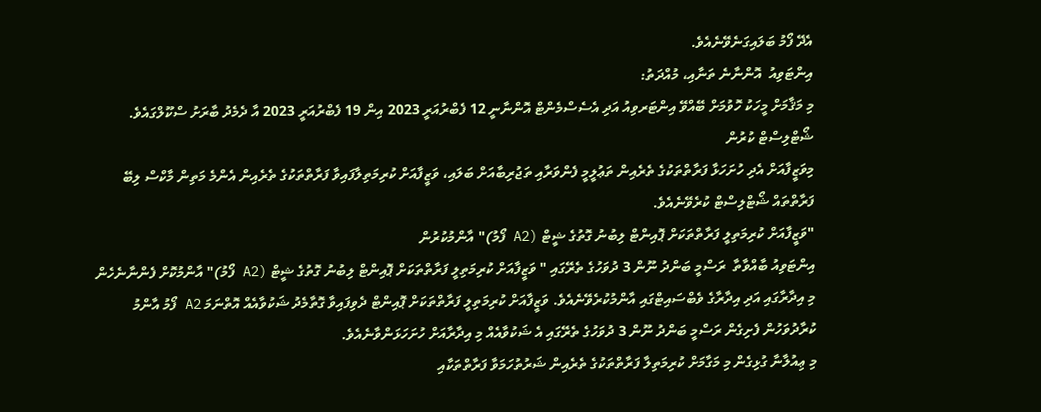އެދޭ ފޯމު ބަލައިގަނެވޭނެއެވެ.
އިންޓަވިއު  އޮންނާނެ ތަނާއި، މުއްދަތު:
މި މަޤާމަށް މީހަކު ހޮވުމަށް ބޭއްވޭ އިންޓަރވިއު އަދި އެސެސްމެންޓް އޮންނާނީ 12 ފެބްރުއަރީ 2023 އިން 19 ފެބްރުއަރީ 2023 އާ ދެމެދު ބާރަށު ސްކޫލްގައެވެ.
ޝޯޓްލިސްޓް ކުރުން
މިވަޒީފާއަށް އެދި ހުށަހަޅާ ފަރާތްތަކުގެ ތެރެއިން ތަޢުލީމީ ފެންވަރާއި ތަޖުރިބާއަށް ބަލައި، ވަޒީފާއަށް ކުރިމަތިލާފައިވާ ފަރާތްތަކުގެ ތެރެއިން އެންމެ މަތިން މާކްސް ލިބޭ ފަރާތްތައް ޝޯޓްލިސްޓް ކުރެވޭނެއެވެ.
"ވަޒީފާއަށް ކުރިމަތިލީ ފަރާތްތަކަށް ޕޮއިންޓް ލިބުނު ގޮތުގެ ޝީޓް (A2 ފޯމު)" އާންމުކުރުން
އިންޓަވިއު ބާއްވާތާ  ރަސްމީ ބަންދު ނޫން 3 ދުވަހުގެ ތެރޭގައި " ވަޒީފާއަށް ކުރިމަތިލީ ފަރާތްތަކަށް ޕޮއިންޓް ލިބުނު ގޮތުގެ ޝީޓް (A2 ފޯމު)" އާންމުކޮށް ފެންނާނެހެން މި އިދާރާގައި އަދި އިދާރާގެ ވެބްސައިޓްގައި އާންމުކުރެވޭނެއެވެ. ވަޒީފާއަށް ކުރިމަތިލީ ފަރާތްތަކަށް ޕޮއިންޓް ދެވިފައިވާ ގޮތާމެދު ޝަކުވާއެއް އޮތްނަމަ A2 ފޯމު އާންމު ކުރާދުވަހުން ފެށިގެން ރަސްމީ ބަންދު ނޫން 3 ދުވަހުގެ ތެރޭގައި އެ ޝަކުވާއެއް މި އިދާރާއަށް ހުށަހަޅަންވާނެއެވެ.
މި ޢިއުލާނާ ގުޅިގެން މި މަގާމަށް ކުރިމަތިލާ ފަރާތްތަކުގެ ތެރެއިން ޝަރުތުހަމަވާ ފަރާތްތަކާއި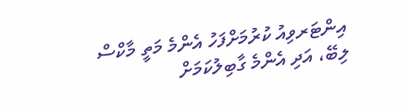އިންޓަރވިއު ކުރުމަށްފަހު އެންމެ މަތީ މާކްސް ލިބޭ، އަދި އެންމެ ގާބިލުކަމަށް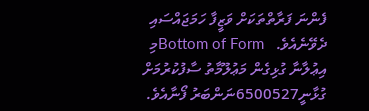ފެންނަ ފަރާތްތަކަށް ވަޒީފާ ހަމަޖައްސައި ދެވޭނެއެވެ.   Bottom of Formމި އިޢުލާނާ ގުޅިގެން މަޢުލޫމާތު ސާފުކުރުމަށް ގުޅާނީ6500527ނަންބަރު ފޯނާއެވެ.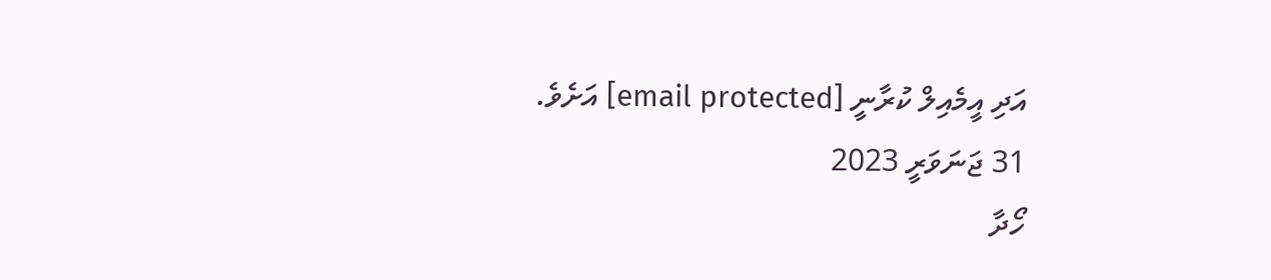އަދި އީމެއިލް ކުރާނީ [email protected] އަށެވެ.
31 ޖަނަވަރީ 2023
ހޯދާ